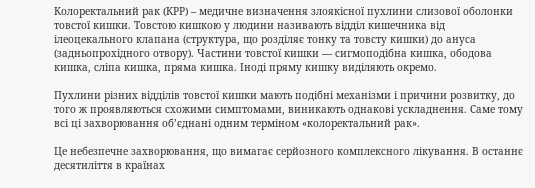Колоректальний рак (КРР) – медичне визначення злоякісної пухлини слизової оболонки товстої кишки. Товстою кишкою у людини називають відділ кишечника від ілеоцекального клапана (структура, що розділяє тонку та товсту кишки) до ануса (задньопрохідного отвору). Частини товстої кишки — сигмоподібна кишка, ободова кишка, сліпа кишка, пряма кишка. Іноді пряму кишку виділяють окремо.

Пухлини різних відділів товстої кишки мають подібні механізми і причини розвитку, до того ж проявляються схожими симптомами, виникають однакові ускладнення. Саме тому всі ці захворювання об’єднані одним терміном «колоректальний рак».

Це небезпечне захворювання, що вимагає серйозного комплексного лікування. В останнє десятиліття в країнах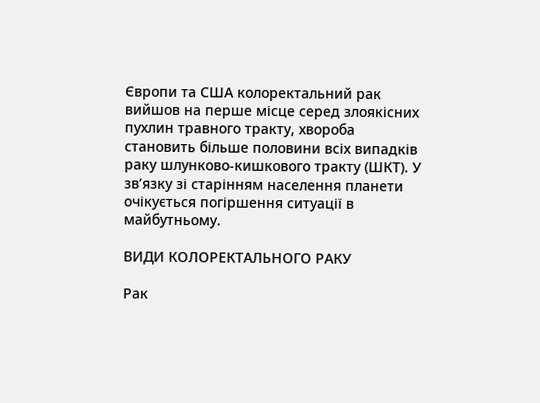Європи та США колоректальний рак вийшов на перше місце серед злоякісних пухлин травного тракту, хвороба становить більше половини всіх випадків раку шлунково-кишкового тракту (ШКТ). У зв’язку зі старінням населення планети очікується погіршення ситуації в майбутньому.

ВИДИ КОЛОРЕКТАЛЬНОГО РАКУ

Рак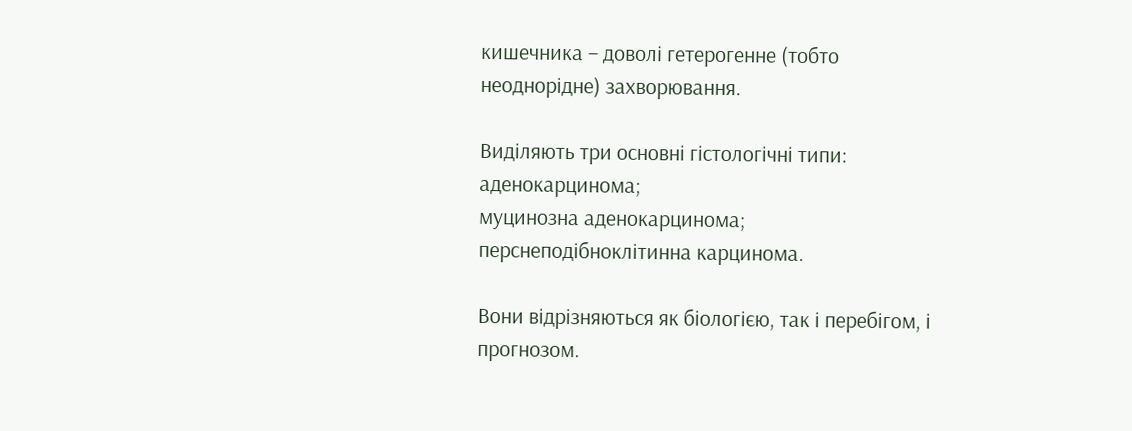кишечника – доволі гетерогенне (тобто неоднорідне) захворювання.

Виділяють три основні гістологічні типи:
аденокарцинома;
муцинозна аденокарцинома;
перснеподібноклітинна карцинома.

Вони відрізняються як біологією, так і перебігом, і прогнозом.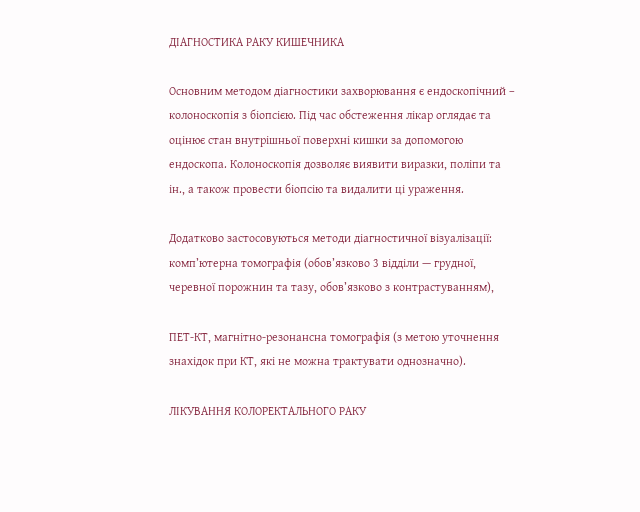ДІАГНОСТИКА РАКУ КИШЕЧНИКА

Основним методом діагностики захворювання є ендоскопічний – колоноскопія з біопсією. Під час обстеження лікар оглядає та оцінює стан внутрішньої поверхні кишки за допомогою ендоскопа. Колоноскопія дозволяє виявити виразки, поліпи та ін., а також провести біопсію та видалити ці ураження.

Додатково застосовуються методи діагностичної візуалізації:
комп’ютерна томографія (обов’язково 3 відділи — грудної, черевної порожнин та тазу, обов’язково з контрастуванням),

ПЕТ-КТ, магнітно-резонансна томографія (з метою уточнення знахідок при КТ, які не можна трактувати однозначно).

ЛІКУВАННЯ КОЛОРЕКТАЛЬНОГО РАКУ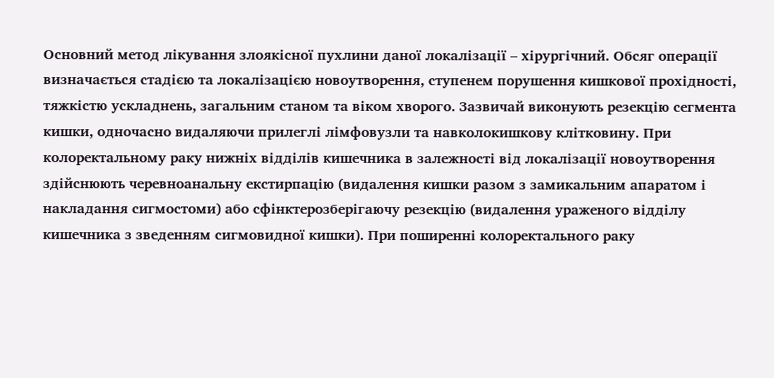Основний метод лікування злоякісної пухлини даної локалізації – хірургічний. Обсяг операції визначається стадією та локалізацією новоутворення, ступенем порушення кишкової прохідності, тяжкістю ускладнень, загальним станом та віком хворого. Зазвичай виконують резекцію сегмента кишки, одночасно видаляючи прилеглі лімфовузли та навколокишкову клітковину. При колоректальному раку нижніх відділів кишечника в залежності від локалізації новоутворення здійснюють черевноанальну екстирпацію (видалення кишки разом з замикальним апаратом і накладання сигмостоми) або сфінктерозберігаючу резекцію (видалення ураженого відділу кишечника з зведенням сигмовидної кишки). При поширенні колоректального раку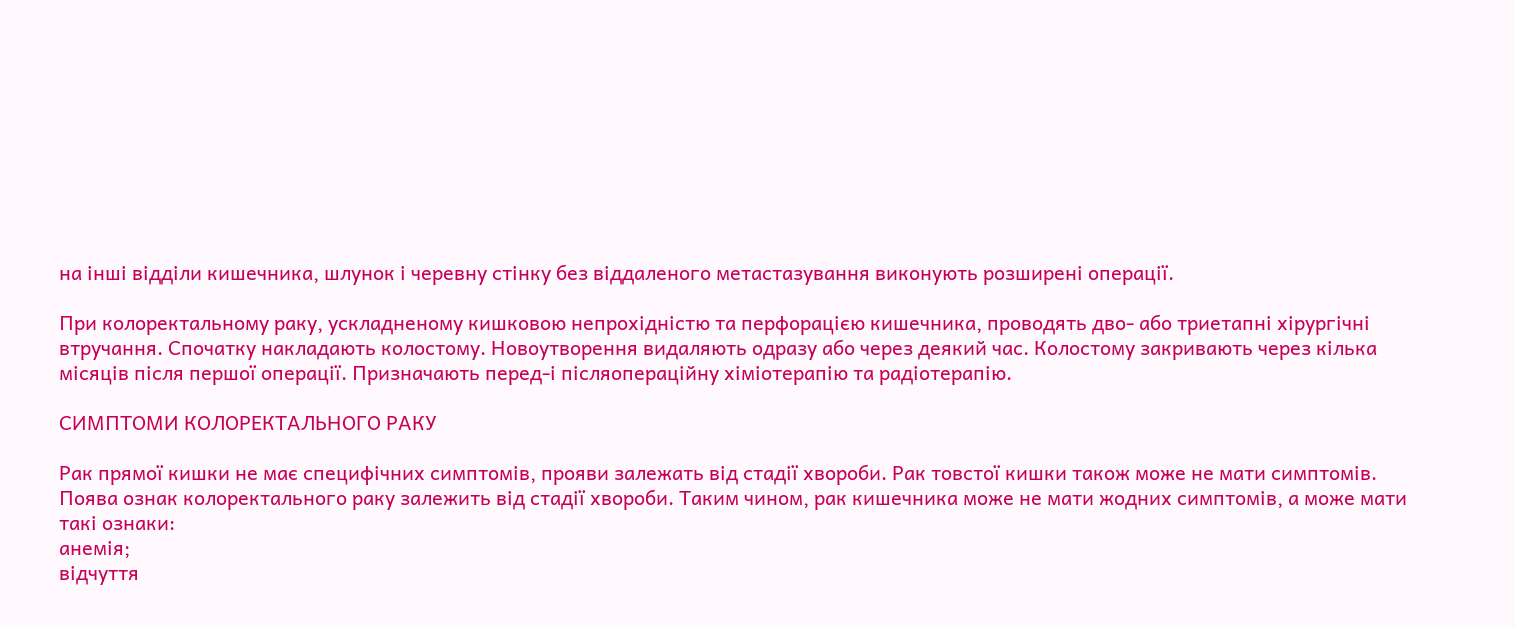на інші відділи кишечника, шлунок і черевну стінку без віддаленого метастазування виконують розширені операції.

При колоректальному раку, ускладненому кишковою непрохідністю та перфорацією кишечника, проводять дво- або триетапні хірургічні втручання. Спочатку накладають колостому. Новоутворення видаляють одразу або через деякий час. Колостому закривають через кілька місяців після першої операції. Призначають перед-і післяопераційну хіміотерапію та радіотерапію.

СИМПТОМИ КОЛОРЕКТАЛЬНОГО РАКУ

Рак прямої кишки не має специфічних симптомів, прояви залежать від стадії хвороби. Рак товстої кишки також може не мати симптомів.  Поява ознак колоректального раку залежить від стадії хвороби. Таким чином, рак кишечника може не мати жодних симптомів, а може мати такі ознаки:
анемія;
відчуття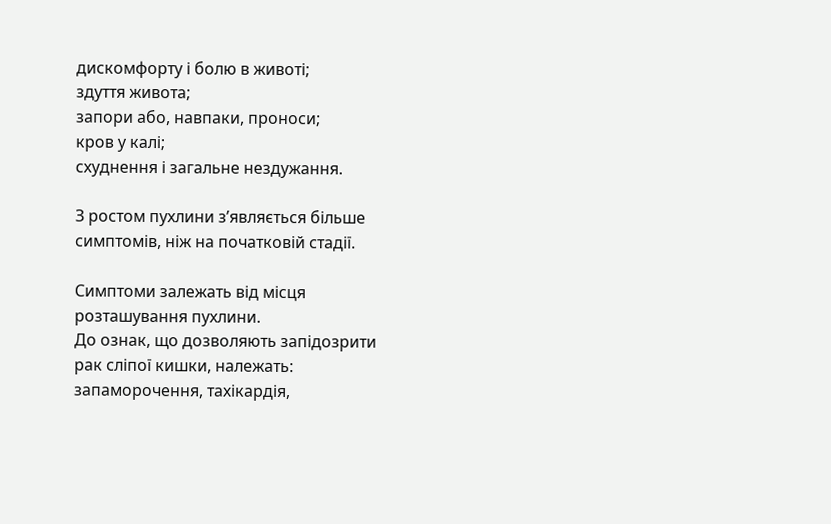дискомфорту і болю в животі;
здуття живота;
запори або, навпаки, проноси;
кров у калі;
схуднення і загальне нездужання.

З ростом пухлини з’являється більше симптомів, ніж на початковій стадії.

Симптоми залежать від місця розташування пухлини.
До ознак, що дозволяють запідозрити рак сліпої кишки, належать: запаморочення, тахікардія,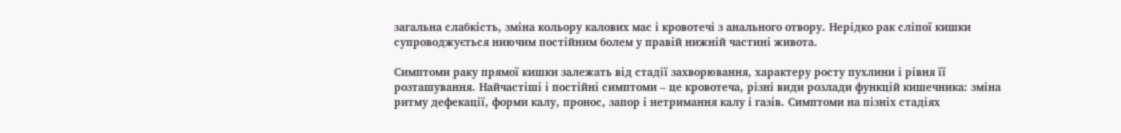загальна слабкість, зміна кольору калових мас і кровотечі з анального отвору. Нерідко рак сліпої кишки супроводжується ниючим постійним болем у правій нижній частині живота.

Симптоми раку прямої кишки залежать від стадії захворювання, характеру росту пухлини і рівня її розташування. Найчастіші і постійні симптоми – це кровотеча, різні види розлади функцій кишечника: зміна ритму дефекації, форми калу, пронос, запор і нетримання калу і газів. Симптоми на пізніх стадіях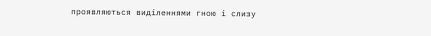проявляються виділеннями гною і слизу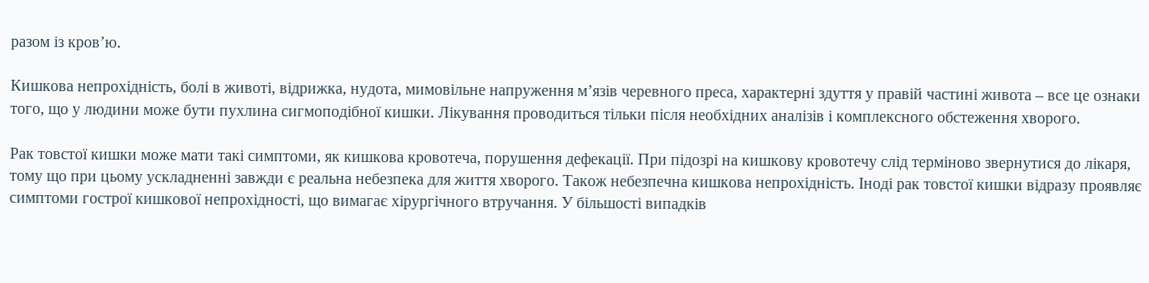разом із кров’ю.

Кишкова непрохідність, болі в животі, відрижка, нудота, мимовільне напруження м’язів черевного преса, характерні здуття у правій частині живота – все це ознаки того, що у людини може бути пухлина сигмоподібної кишки. Лікування проводиться тільки після необхідних аналізів і комплексного обстеження хворого.

Рак товстої кишки може мати такі симптоми, як кишкова кровотеча, порушення дефекації. При підозрі на кишкову кровотечу слід терміново звернутися до лікаря, тому що при цьому ускладненні завжди є реальна небезпека для життя хворого. Також небезпечна кишкова непрохідність. Іноді рак товстої кишки відразу проявляє симптоми гострої кишкової непрохідності, що вимагає хірургічного втручання. У більшості випадків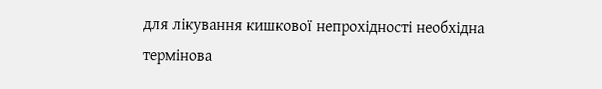для лікування кишкової непрохідності необхідна термінова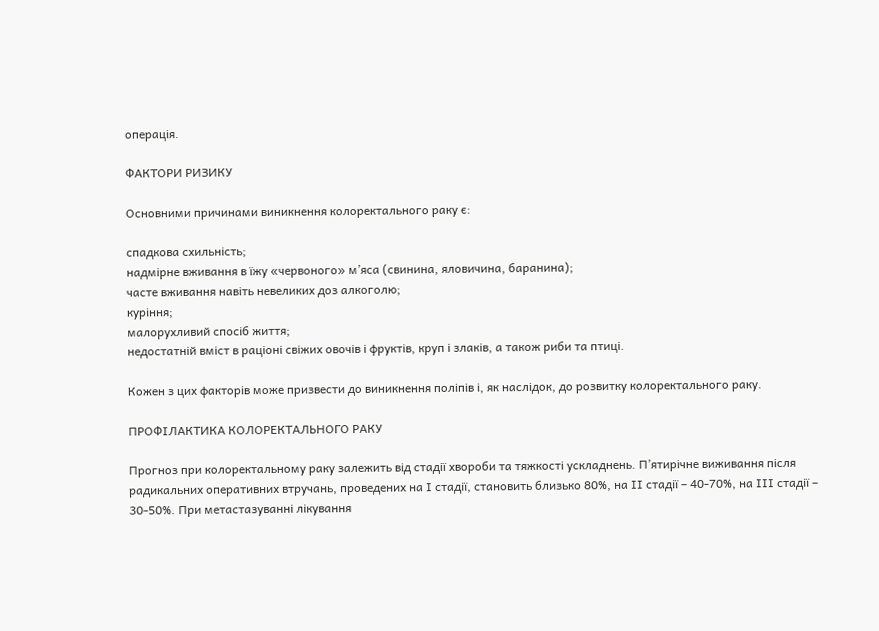операція.

ФАКТОРИ РИЗИКУ

Основними причинами виникнення колоректального раку є:

спадкова схильність;
надмірне вживання в їжу «червоного» м’яса (свинина, яловичина, баранина);
часте вживання навіть невеликих доз алкоголю;
куріння;
малорухливий спосіб життя;
недостатній вміст в раціоні свіжих овочів і фруктів, круп і злаків, а також риби та птиці.

Кожен з цих факторів може призвести до виникнення поліпів і, як наслідок, до розвитку колоректального раку.

ПРОФІЛАКТИКА КОЛОРЕКТАЛЬНОГО РАКУ

Прогноз при колоректальному раку залежить від стадії хвороби та тяжкості ускладнень. П’ятирічне виживання після радикальних оперативних втручань, проведених на І стадії, становить близько 80%, на ІІ стадії – 40-70%, на ІІІ стадії – 30-50%. При метастазуванні лікування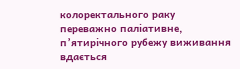колоректального раку переважно паліативне, п’ятирічного рубежу виживання вдається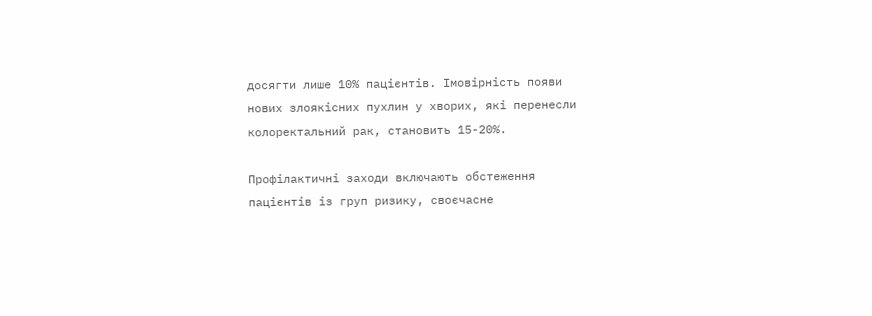досягти лише 10% пацієнтів. Імовірність появи нових злоякісних пухлин у хворих, які перенесли колоректальний рак, становить 15-20%.

Профілактичні заходи включають обстеження пацієнтів із груп ризику, своєчасне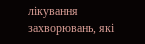лікування захворювань, які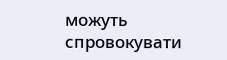можуть спровокувати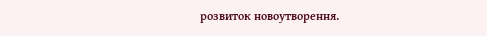розвиток новоутворення.